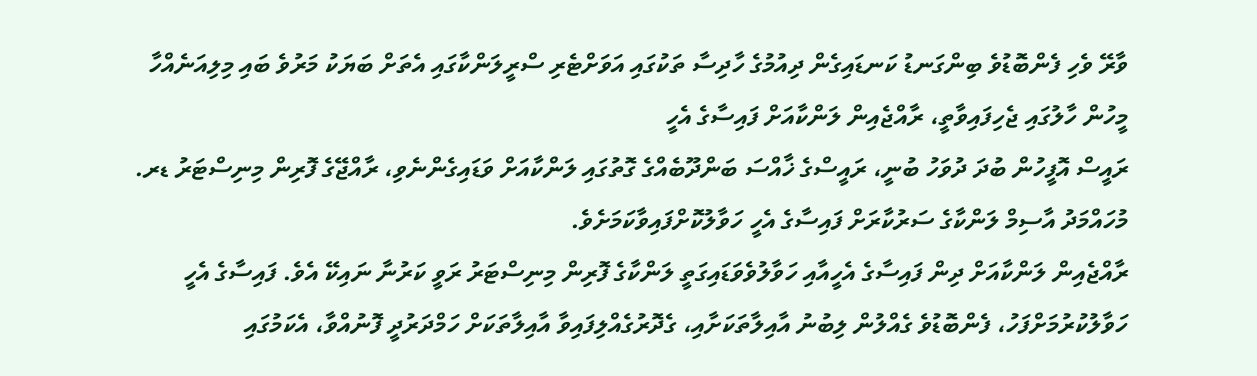ވާރޭ ވެހި ފެންބޮޑުވެ ބިންގަނޑު ކަނޑައިގެން ދިއުމުގެ ހާދިސާ ތަކުގައި އަވަށްޓެރި ސްރީލަންކާގައި އެތަށް ބަޔަކު މަރުވެ ބައި މިލިއަނެއްހާ މީހުން ހާލުގައި ޖެހިފައިވާތީ، ރާއްޖެއިން ލަންކާއަށް ފައިސާގެ އެހީ
ރައީސް އޮފީހުން ބުދަ ދުވަހު ބުނީ، ރައީސްގެ ޚާއްސަ ބަންދޫބެއްގެ ގޮތުގައި ލަންކާއަށް ވަޑައިގެންނެވި، ރާއްޖޭގެ ފޮރިން މިނިސްޓަރު ޑރ. މުހައްމަދު އާސިމް ލަންކާގެ ސަރުކާރަށް ފައިސާގެ އެހީ ހަވާލުކޮށްފައިވާކަމަށެވެ.
ރާއްޖެއިން ލަންކާއަށް ދިން ފައިސާގެ އެހީއާއި ހަވާލުވެވަޑައިގަތީ ލަންކާގެ ފޮރިން މިނިސްޓަރު ރަވީ ކަރުނާ ނައިކޭ އެވެ. ފައިސާގެ އެހީ ހަވާލުކުރުމަށްފަހު، ފެންބޮޑުވެ ގެއްލުން ލިބުނު އާއިލާތަކަށާއި، ގެދޮރުގެއްލިފައިވާ އާއިލާތަކަށް ހަމްދަރުދީ ފޮނުއްވާ، އެކަމުގައި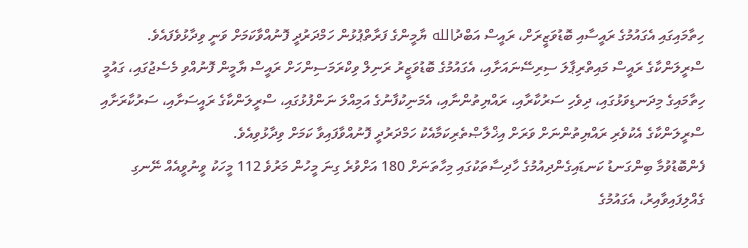ހިތާމައިގައި އެގައުމުގެ ރައީސާއި ބޮޑުވަޒީރަށް، ރައީސް އަބްދުالله ޔާމީންގެ ފަރާތްޕުޅުން ހަމްދަރުދީ ފޮނުއްވާކަމަށް ވަނީ ވިދާޅުވެފައެވެ.
ސްރީލަންކާގެ ރައީސް މައިތްރިޕާލަ ސިރިސޭނައަށާއި، އެގައުމުގެ ބޮޑުވަޒީރު ރަނިލް ވިކްރަމަސިންހަށް ރައީސް ޔާމީން ފޮނުއްވި މެސެޖުގައި، ގައުމީ ހިތާމައިގެ މިދަނޑިވަޅުގައި، ދިވެހި ސަރުކާރާއި، ރައްޔިތުންނާއި، އެމަނިކުފާނުގެ އަމިއްލަ ނަންފުޅުގައި، ސްރީލަންކާގެ ރައީސަށާއި، ސަރުކާރަށާއި ސްރީލަންކާގެ އެކުވެރި ރައްޔިތުންނަށް ވަރަށް އިޚްލާޞްތެރިކަމާއެކު ހަމްދަރުދީ ފޮނުއްވާފައިވާ ކަމަށް ވިދާޅުވިއެވެ.
ފެންބޮޑުވުމާ ބިންގަނޑު ކަނޑައިގެންދިއުމުގެ ހާދިސާތަކުގައި މިހާތަނަށް 180 އަށްވުރެ ގިނަ މީހުން މަރުވެ 112 މީހަކު ވީނުވީއެއް ނޭނގި ގެއްލިފައިވާއިރު، އެގައުމުގެ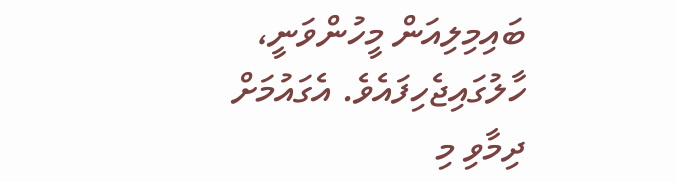ބައިމިލިއަން މީހުންވަނީ، ހާލުގައިޖެހިފައެވެ. އެގައުމަށް ދިމާވި މި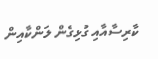ކާރިސާއާއި ގުޅިގެން ލަންކާއިން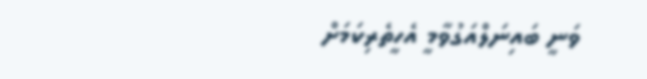ވަނީ ބައިނަލްއަގުވާމީ އެހީތެރިކަމަށް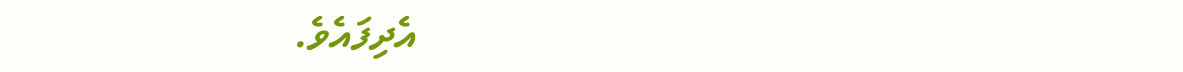އެދިފައެވެ.